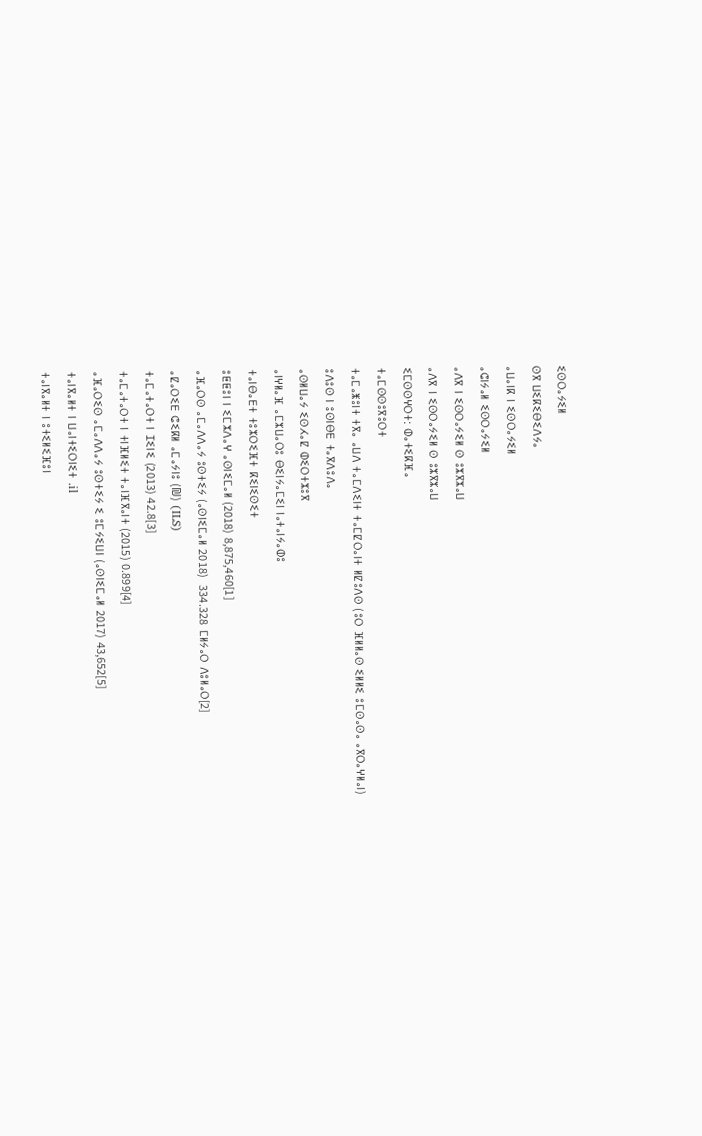ⵉⵙⵔⴰⵢⵉⵍ
ⵙⴳ ⵡⵉⴽⵉⴱⵉⴷⵢⴰ
ⴰⵡⴰⵏⴽ ⵏ ⵉⵙⵔⴰⵢⵉⵍ
ⴰⵛⵏⵢⴰⵍ ⵉⵙⵔⴰⵢⵉⵍ
ⴰⴷⴳ ⵏ ⵉⵙⵔⴰⵢⵉⵍ ⵙ ⵓⵣⴳⵣⴰⵡ
ⴰⴷⴳ ⵏ ⵉⵙⵔⴰⵢⵉⵍ ⵙ ⵓⵣⴳⵣⴰⵡ
ⵉⵎⵙⵙⵖⵔⵜ: ⵀⴰⵜⵉⴽⴼⴰ
ⵜⴰⵎⵙⵙⵓⴳⵓⵔⵜ
ⵜⴰⵎⴰⵥⵓⵏⵜ ⵜⴳⴰ ⴰⵡⴷ ⵜⴰⵎⴷⵉⵏⵜ ⵜⴰⵎⵇⵔⴰⵏⵜ ⵍⵇⵓⴷⵙ (ⵓⵔ ⴼⵍⵍⴰⵙ ⵉⵍⵍⵉ ⵓⵎⵙⴰⵙⴰ ⴰⴳⵔⴰⵖⵍⴰⵏ)
ⵓⴷⵓⵙ ⵏ ⵓⵙⵏⴱⴹ ⵜⴰⴳⴷⵓⴷⴰ
ⴰⵙⵍⵡⴰⵢ ⵉⵙⵃⴰⵇ ⵀⵉⵔⵜⵣⵓⴳ
ⴰⵏⵖⵍⴰⴼ ⴰⵎⵣⵡⴰⵔⵓ ⴱⵉⵏⵢⴰⵎⵉⵏ ⵏⴰⵜⴰⵏⵢⴰⵀⵓ
ⵜⴰⵏⴱⴰⴹⵜ ⵜⵓⵣⵔⵉⴼⵜ ⴽⵉⵏⵉⵙⵉⵜ
ⵓⵟⵟⵓⵏ ⵏ ⵉⵎⵣⴷⴰⵖ ⴰⵙⵏⵉⵎⴰⵍ (2018) 8,875,460[1]
ⴰⴼⴰⵔⵙ ⴰⵎⴰⴷⴷⴰⵢ ⵓⵙⵜⵉⵢ (ⴰⵙⵏⵉⵎⴰⵍ 2018)  334.328 ⵎⵍⵢⴰⵔ ⴷⵓⵍⴰⵔ[2]
ⴰⵇⴰⵔⵉⴹ ⵛⵉⴽⵍ ⴰⵎⴰⵢⵏⵓ (₪) (ILS)
ⵜⴰⵎⴰⵜⴰⵔⵜ ⵏ ⵊⵉⵏⵉ (2013) 42.8[3]
ⵜⴰⵎⴰⵜⴰⵔⵜ ⵏ ⵜⵏⴼⵍⵉⵜ ⵜⴰⵏⴼⴳⴰⵏⵜ (2015) 0.899[4]
ⴰⴼⴰⵔⵉⵙ ⴰⵎⴰⴷⴷⴰⵢ ⵓⵙⵜⵉⵢ ⵉ ⵓⵎⵢⵉⵡⵏ (ⴰⵙⵏⵉⵎⴰⵍ 2017) 43,652[5]
ⵜⴰⵏⴳⴰⵍⵜ ⵏ ⵡⴰⵏⵜⵉⵔⵏⵉⵜ .il
ⵜⴰⵏⴳⴰⵍⵜ ⵏ ⵓⵜⵉⵍⵉⴼⵓⵏ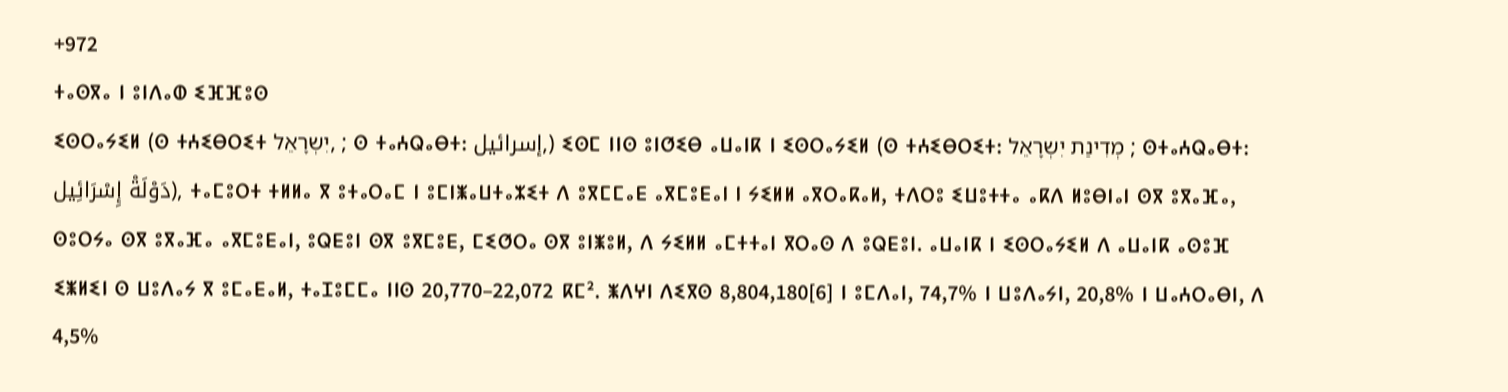+972
ⵜⴰⵙⴳⴰ ⵏ ⵓⵏⴷⴰⵀ ⵉⴼⴼⵓⵙ
ⵉⵙⵔⴰⵢⵉⵍ (ⵙ ⵜⵄⵉⴱⵔⵉⵜ יִשְרָאֵל, ; ⵙ ⵜⴰⵄⵕⴰⴱⵜ: إسرائيل,) ⵉⵙⵎ ⵏⵏⵙ ⵓⵏⵚⵉⴱ ⴰⵡⴰⵏⴽ ⵏ ⵉⵙⵔⴰⵢⵉⵍ (ⵙ ⵜⵄⵉⴱⵔⵉⵜ: מְדִינַת יִשְרָאֵל ; ⵙⵜⴰⵄⵕⴰⴱⵜ: دَوْلَةْ إِسْرَائِيل), ⵜⴰⵎⵓⵔⵜ ⵜⵍⵍⴰ ⴳ ⵓⵜⴰⵔⴰⵎ ⵏ ⵓⵎⵏⵥⴰⵡⵜⴰⵣⵉⵜ ⴷ ⵓⴳⵎⵎⴰⴹ ⴰⴳⵎⵓⴹⴰⵏ ⵏ ⵢⵉⵍⵍ ⴰⴳⵔⴰⴽⴰⵍ, ⵜⴷⵔⵓ ⵉⵡⵓⵜⵜⴰ ⴰⴽⴷ ⵍⵓⴱⵏⴰⵏ ⵙⴳ ⵓⴳⴰⴼⴰ, ⵙⵓⵔⵢⴰ ⵙⴳ ⵓⴳⴰⴼⴰ ⴰⴳⵎⵓⴹⴰⵏ, ⵓⵕⴹⵓⵏ ⵙⴳ ⵓⴳⵎⵓⴹ, ⵎⵉⵚⵔⴰ ⵙⴳ ⵓⵏⵥⵓⵍ, ⴷ ⵢⵉⵍⵍ ⴰⵎⵜⵜⴰⵏ ⴳⵔⴰⵙ ⴷ ⵓⵕⴹⵓⵏ. ⴰⵡⴰⵏⴽ ⵏ ⵉⵙⵔⴰⵢⵉⵍ ⴷ ⴰⵡⴰⵏⴽ ⴰⵙⵓⴼ ⵉⵥⵍⵉⵏ ⵙ ⵡⵓⴷⴰⵢ ⴳ ⵓⵎⴰⴹⴰⵍ, ⵜⴰⵊⵓⵎⵎⴰ ⵏⵏⵙ 20,770–22,072 ⴽⵎ². ⵥⴷⵖⵏ ⴷⵉⴳⵙ 8,804,180[6] ⵏ ⵓⵎⴷⴰⵏ, 74,7% ⵏ ⵡⵓⴷⴰⵢⵏ, 20,8% ⵏ ⵡⴰⵄⵔⴰⴱⵏ, ⴷ 4,5%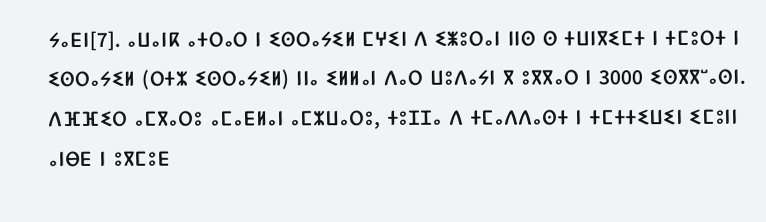ⵢⴰⴹⵏ[7]. ⴰⵡⴰⵏⴽ ⴰⵜⵔⴰⵔ ⵏ ⵉⵙⵔⴰⵢⵉⵍ ⵎⵖⵉⵏ ⴷ ⵉⵥⵓⵔⴰⵏ ⵏⵏⵙ ⵙ ⵜⵡⵏⴳⵉⵎⵜ ⵏ ⵜⵎⵓⵔⵜ ⵏ ⵉⵙⵔⴰⵢⵉⵍ (ⵔⵜⵣ ⵉⵙⵔⴰⵢⵉⵍ) ⵏⵏⴰ ⵉⵍⵍⴰⵏ ⴷⴰⵔ ⵡⵓⴷⴰⵢⵏ ⴳ ⵓⴳⴳⴰⵔ ⵏ 3000 ⵉⵙⴳⴳⵯⴰⵙⵏ. ⴷⴼⴼⵉⵔ ⴰⵎⴳⴰⵔⵓ ⴰⵎⴰⴹⵍⴰⵏ ⴰⵎⵣⵡⴰⵔⵓ, ⵜⵓⵊⵊⴰ ⴷ ⵜⵎⴰⴷⴷⴰⵙⵜ ⵏ ⵜⵎⵜⵜⵉⵡⵉⵏ ⵉⵎⵓⵏⵏ ⴰⵏⴱⴹ ⵏ ⵓⴳⵎⵓⴹ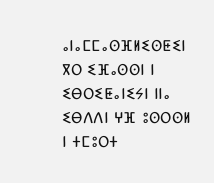ⴰⵏⴰⵎⵎⴰⵙⴼⵍⵉⵙⵟⵉⵏ ⴳⵔ ⵉⴼⴰⵙⵙⵏ ⵏ ⵉⴱⵔⵉⵟⴰⵏⵉⵢⵏ ⵏⵏⴰ ⵉⴱⴷⴷⵏ ⵖⴼ ⵓⵙⵔⵙⵍ ⵏ ⵜⵎⵓⵔⵜ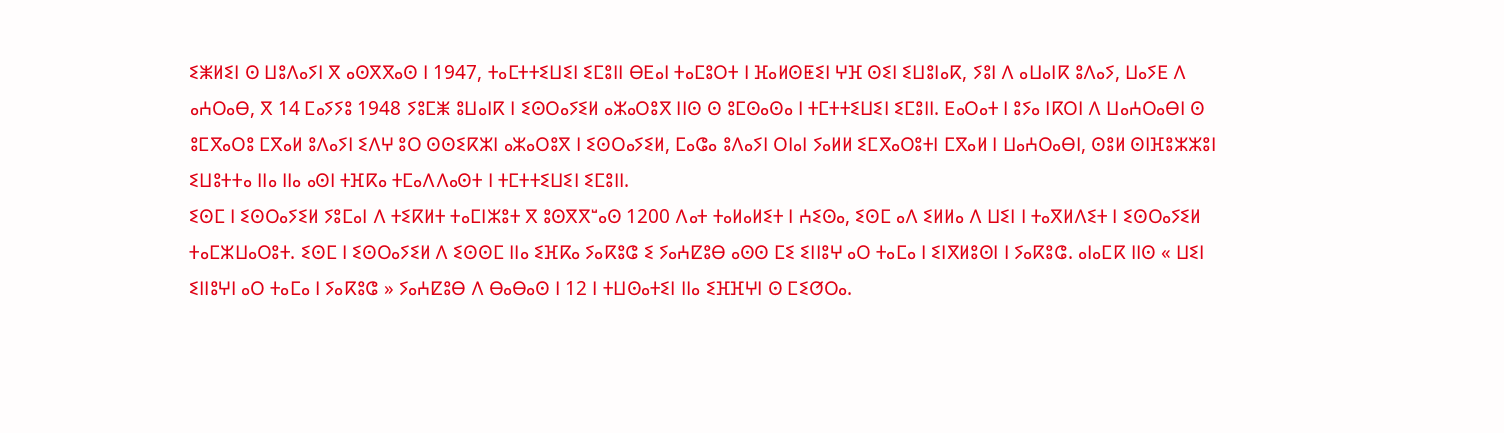ⵉⵥⵍⵉⵏ ⵙ ⵡⵓⴷⴰⵢⵏ ⴳ ⴰⵙⴳⴳⴰⵙ ⵏ 1947, ⵜⴰⵎⵜⵜⵉⵡⵉⵏ ⵉⵎⵓⵏⵏ ⴱⴹⴰⵏ ⵜⴰⵎⵓⵔⵜ ⵏ ⴼⴰⵍⵙⵟⵉⵏ ⵖⴼ ⵙⵉⵏ ⵉⵡⵓⵏⴰⴽ, ⵢⵓⵏ ⴷ ⴰⵡⴰⵏⴽ ⵓⴷⴰⵢ, ⵡⴰⵢⴹ ⴷ ⴰⵄⵔⴰⴱ, ⴳ 14 ⵎⴰⵢⵢⵓ 1948 ⵢⵓⵎⵥ ⵓⵡⴰⵏⴽ ⵏ ⵉⵙⵔⴰⵢⵉⵍ ⴰⵣⴰⵔⵓⴳ ⵏⵏⵙ ⵙ ⵓⵎⵙⴰⵙⴰ ⵏ ⵜⵎⵜⵜⵉⵡⵉⵏ ⵉⵎⵓⵏⵏ. ⴹⴰⵔⴰⵜ ⵏ ⵓⵢⴰ ⵏⴽⵔⵏ ⴷ ⵡⴰⵄⵔⴰⴱⵏ ⵙ ⵓⵎⴳⴰⵔⵓ ⵎⴳⴰⵍ ⵓⴷⴰⵢⵏ ⵉⴷⵖ ⵓⵔ ⵙⵙⵉⴽⵣⵏ ⴰⵣⴰⵔⵓⴳ ⵏ ⵉⵙⵔⴰⵢⵉⵍ, ⵎⴰⵛⴰ ⵓⴷⴰⵢⵏ ⵔⵏⴰⵏ ⵢⴰⵍⵍ ⵉⵎⴳⴰⵔⵓⵜⵏ ⵎⴳⴰⵍ ⵏ ⵡⴰⵄⵔⴰⴱⵏ, ⵙⵓⵍ ⵙⵏⴼⵓⵣⵣⵓⵏ ⵉⵡⵓⵜⵜⴰ ⵏⵏⴰ ⵏⵏⴰ ⴰⵙⵏ ⵜⴼⴽⴰ ⵜⵎⴰⴷⴷⴰⵙⵜ ⵏ ⵜⵎⵜⵜⵉⵡⵉⵏ ⵉⵎⵓⵏⵏ.
ⵉⵙⵎ ⵏ ⵉⵙⵔⴰⵢⵉⵍ ⵢⵓⵎⴰⵏ ⴷ ⵜⵉⴽⵍⵜ ⵜⴰⵎⵏⵣⵓⵜ ⴳ ⵓⵙⴳⴳⵯⴰⵙ 1200 ⴷⴰⵜ ⵜⴰⵍⴰⵍⵉⵜ ⵏ ⵄⵉⵙⴰ, ⵉⵙⵎ ⴰⴷ ⵉⵍⵍⴰ ⴷ ⵡⵉⵏ ⵏ ⵜⴰⴳⵍⴷⵉⵜ ⵏ ⵉⵙⵔⴰⵢⵉⵍ ⵜⴰⵎⵣⵡⴰⵔⵓⵜ. ⵉⵙⵎ ⵏ ⵉⵙⵔⴰⵢⵉⵍ ⴷ ⵉⵙⵙⵎ ⵏⵏⴰ ⵉⴼⴽⴰ ⵢⴰⴽⵓⵛ ⵉ ⵢⴰⵄⵇⵓⴱ ⴰⵙⵙ ⵎⵉ ⵉⵏⵏⵓⵖ ⴰⵔ ⵜⴰⵎⴰ ⵏ ⵉⵏⴳⵍⵓⵙⵏ ⵏ ⵢⴰⴽⵓⵛ. ⴰⵏⴰⵎⴽ ⵏⵏⵙ « ⵡⵉⵏ ⵉⵏⵏⵓⵖⵏ ⴰⵔ ⵜⴰⵎⴰ ⵏ ⵢⴰⴽⵓⵛ » ⵢⴰⵄⵇⵓⴱ ⴷ ⴱⴰⴱⴰⵙ ⵏ 12 ⵏ ⵜⵡⵙⴰⵜⵉⵏ ⵏⵏⴰ ⵉⴼⴼⵖⵏ ⵙ ⵎⵉⵚⵔⴰ.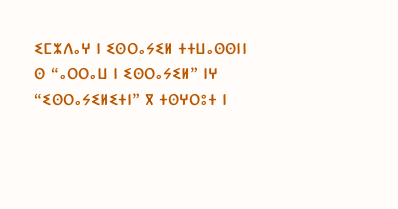ⵉⵎⵣⴷⴰⵖ ⵏ ⵉⵙⵔⴰⵢⵉⵍ ⵜⵜⵡⴰⵙⵙⵏⵏ ⵙ “ⴰⵔⵔⴰⵡ ⵏ ⵉⵙⵔⴰⵢⵉⵍ” ⵏⵖ “ⵉⵙⵔⴰⵢⵉⵍⵉⵜⵏ” ⴳ ⵜⵙⵖⵔⵓⵜ ⵏ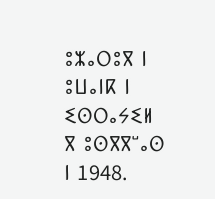ⵓⵣⴰⵔⵓⴳ ⵏ ⵓⵡⴰⵏⴽ ⵏ ⵉⵙⵔⴰⵢⵉⵍ ⴳ ⵓⵙⴳⴳⵯⴰⵙ ⵏ 1948.